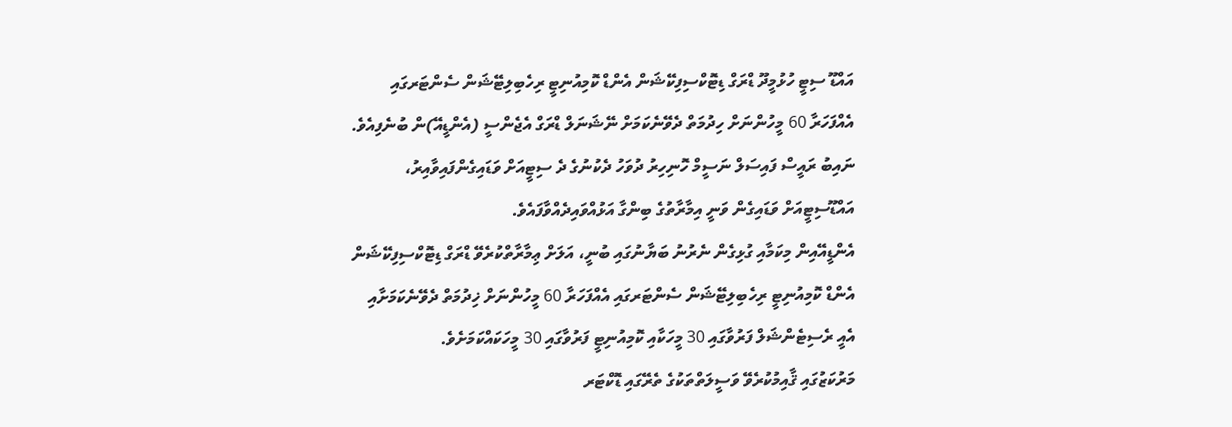އައްޑޫ ސިޓީ ހުޅުމީދޫ ޑްރަގް ޑިޓޮކްސިފިކޭޝަން އެންޑް ކޮމިއުނިޓީ ރިހެބިލިޓޭޝަން ސެންޓަރގައި އެއްފަހަރާ 60 މީހުންނަށް ހިދުމަތް ދެވޭނެކަމަށް ނޭޝަނަލް ޑްރަގް އެޖެންސީ (އެންޑީއޭ)ން ބުނެފިއެވެ.
ނައިބު ރައީސް ފައިސަލް ނަސީމް ހޮނިހިރު ދުވަހު ދެކުނުގެ ދެ ސިޓީއަށް ވަޑައިގެންފައިވާއިރު، އައްޑޫސިޓީއަށް ވަޑައިގެން ވަނީ އިމާރާތުގެ ބިންގާ އަޅުއްވައިދެއްވާފައެވެ.
އެންޑީއޭއިން މިކަމާއި ގުޅިގެން ނެރުނު ބަޔާނުގައި ބުނީ، އަލަށް ޢިމާރާތްކުރެވޭ ޑްރަގް ޑިޓޮކްސިފިކޭޝަން އެންޑް ކޮމިއުނިޓީ ރިހެބިލިޓޭޝަން ސެންޓަރގައި އެއްފަހަރާ 60 މީހުންނަށް ޚިދުމަތް ދެވޭނެކަމަށާއި އެއީ ރެސިޓެންޝަލް ފަރުވާގައި 30 މީހަކާއި ކޮމިއުނިޓީ ފަރުވާގައި 30 މީހަކައްކަމަށެވެ.
މަރުކަޒުގައި ޤާއިމުކުރެވޭ ވަސީލަތްތަކުގެ ތެރޭގައި ޑޮކްޓަރ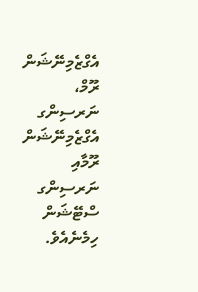އެގްޒެމިނޭޝަން ރޫމް، ނަރސިންގ އެގްޒެމިނޭޝަން ރޫމާއި ނަރސިންގ ސްޓޭޝަން ހިމެނެއެވެ.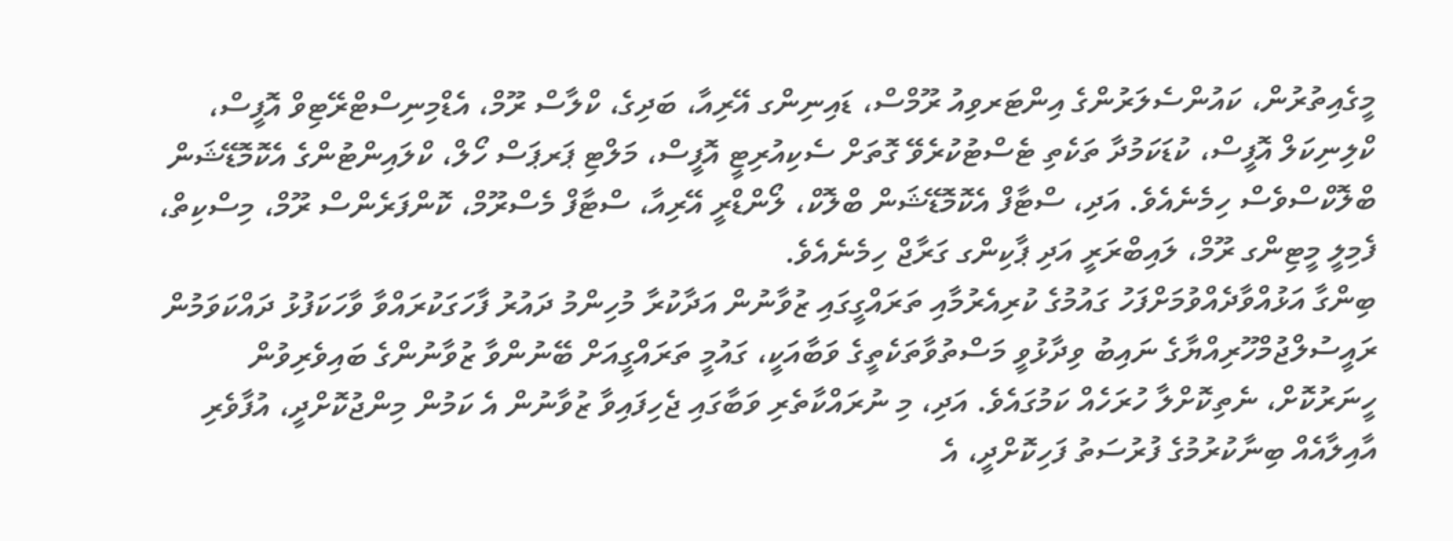މީގެއިތުރުން، ކައުންސެލަރުންގެ އިންޓަރވިއު ރޫމްސް، ޑައިނިންގ އޭރިއާ، ބަދިގެ، ކްލާސް ރޫމް، އެޑްމިނިސްޓްރޭޓިވް އޮފީސް، ކްލިނިކަލް އޮފީސް، ކުޑަކަމުދާ ތަކެތި ޓެސްޓުކުރެވޭ ގޮތަށް ސެކިއުރިޓީ އޮފީސް، މަލްޓި ޕަރޕަސް ހޯލް، ކްލައިންޓުންގެ އެކޮމޮޑޭޝަން ބްލޮކްސްވެސް ހިމެނެއެވެ. އަދި، ސްޓާފް އެކޮމޮޑޭޝަން ބްލޮކް، ލޯންޑްރީ އޭރިއާ، ސްޓާފް މެސްރޫމް، ކޮންފަރެންސް ރޫމް، މިސްކިތް، ފެމިލީ މީޓިންގ ރޫމް، ލައިބްރަރީ އަދި ޕާކިންގ ގަރާޖް ހިމެނެއެވެ.
ބިންގާ އަޅުއްވާދެއްވުމަށްފަހު ގައުމުގެ ކުރިއެރުމާއި ތަރައްގީގައި ޒުވާނުން އަދާކުރާ މުހިންމު ދައުރު ފާހަގަކުރައްވާ ވާހަކަފުޅު ދައްކަވަމުން ރައީސުލްޖުމްހޫރިއްޔާގެ ނައިބު ވިދާޅުވީ މަސްތުވާތަކެތީގެ ވަބާއަކީ، ގައުމީ ތަރައްގީއަށް ބޭނުންވާ ޒުވާނުންގެ ބައިވެރިވުން ހީނަރުކޮށް، ނެތިކޮށްލާ ހުރަހެއް ކަމުގައެވެ. އަދި، މި ނުރައްކާތެރި ވަބާގައި ޖެހިފައިވާ ޒުވާނުން އެ ކަމުން މިންޖުކޮށްދީ، އުފާވެރި އާއިލާއެއް ބިނާކުރުމުގެ ފުރުސަތު ފަހިކޮށްދީ، އެ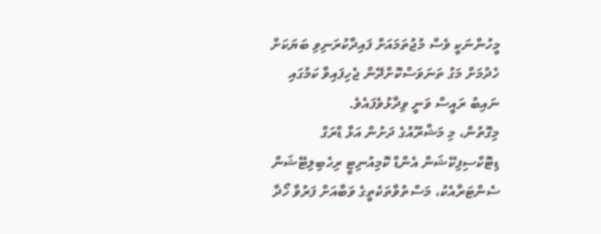މީހުންނަކީ ވެސް މުޖުތަމައަށް ފައިދާކުރަނިވި ބަޔަކަށް ހެދުމަށް މަގު ތަނަވަސްކޮށްދޭން ޖެހިފައިވާ ކަމުގައި ނައިބު ރައީސް ވަނީ ވިދާޅުވެފައެވެ.
މިގޮތުން، މި މަޝްރޫއުގެ ދަށުން އަޅާ ޑްރަގް ޑިޓޮކްސިފިކޭޝަން އެންޑް ކޮމިއުނިޓީ ރިހެބިލިޓޭޝަން ސެންޓަރާއެކު، މަސްތުވާތަކެތީގެ ވަބާއަށް ފަރުވާ ހޯދާ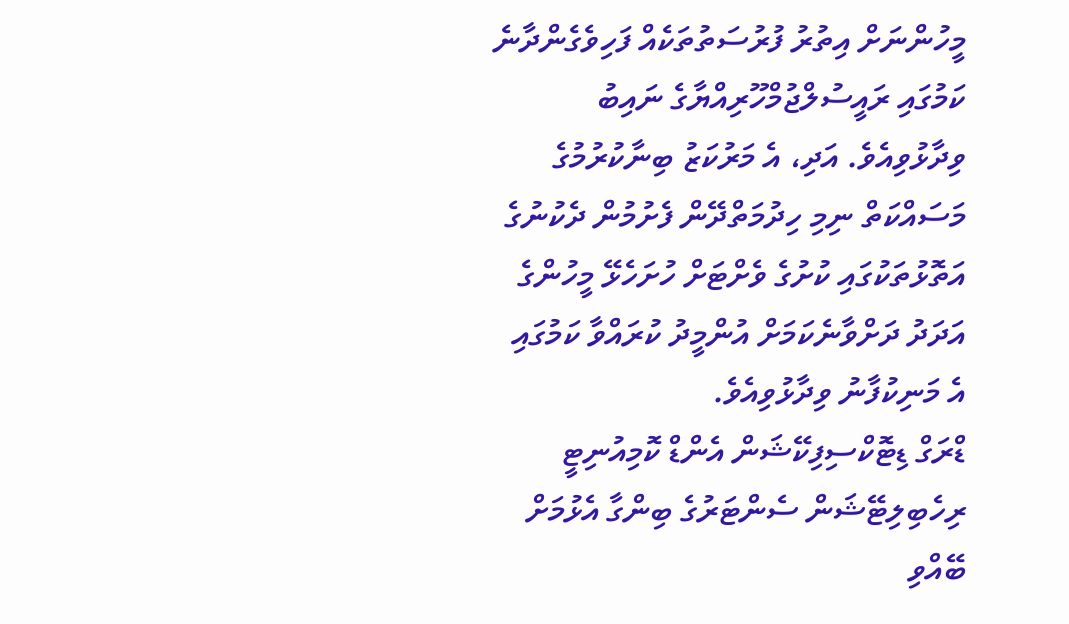މީހުންނަށް އިތުރު ފުރުސަތުތަކެއް ފަހިވެގެންދާނެ ކަމުގައި ރައީސުލްޖުމްހޫރިއްޔާގެ ނައިބު ވިދާޅުވިއެވެ. އަދި، އެ މަރުކަޒު ބިނާކުރުމުގެ މަސައްކަތް ނިމި ހިދުމަތްދޭން ފެށުމުން ދެކުނުގެ އަތޮޅުތަކުގައި ކުށުގެ ވެށްޓަށް ހުށަހެޅޭ މީހުންގެ އަދަދު ދަށްވާނެކަމަށް އުންމީދު ކުރައްވާ ކަމުގައި އެ މަނިކުފާނު ވިދާޅުވިއެވެ.
ޑްރަގް ޑިޓޮކްސިފިކޭޝަން އެންޑް ކޮމިއުނިޓީ ރިހެބިލިޓޭޝަން ސެންޓަރުގެ ބިންގާ އެޅުމަށް ބޭއްވި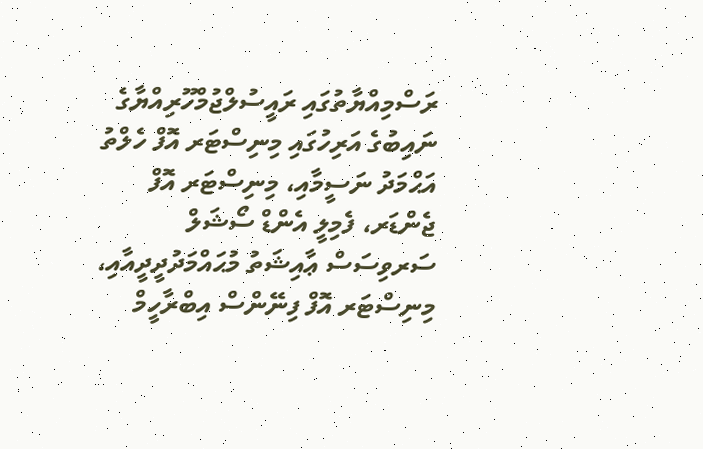ރަސްމިއްޔާތުގައި ރައީސުލްޖުމްހޫރިއްޔާގެ ނައިބުގެ އަރިހުގައި މިނިސްޓަރ އޮފް ހެލްތު އަޙްމަދު ނަސީމާއި، މިނިސްޓަރ އޮފް ޖެންޑަރ، ފެމިލީ އެންޑް ސޯޝަލް ސަރވިސަސް ޢާއިޝަތު މުޙައްމަދުދީދީއާއި، މިނިސްޓަރ އޮފް ފިނޭންސް އިބްރާހީމް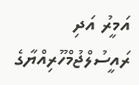އަމީރު އަދި ރައީސުލްޖުމްހޫރިއްޔާގެ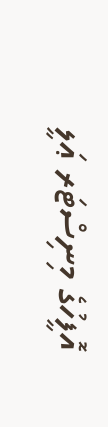އޮފީހުގެ މިނިސްޓަރ ޢަލީ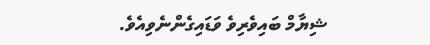ޝިޔާމް ބައިވެރިވެ ވަޑައިގެންނެވިއެވެ.